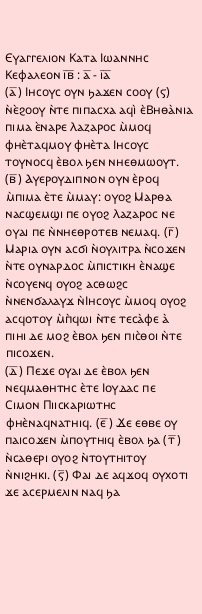Ⲉⲩⲁⲅⲅⲉⲗⲓⲟⲛ Ⲕⲁⲧⲁ Ⲓⲱⲁⲛⲛⲏⲥ Ⲕⲉⲫⲁⲗⲉⲟⲛ ⲓ̅ⲃ̅ : ⲁ̅ - ⲓ̅ⲁ̅
(ⲁ̅) Ⲓⲏⲥⲟⲩⲥ ⲟⲩⲛ ϧⲁϫⲉⲛ ⲥⲟⲟⲩ (ⲋ) ⲛ̀ⲉ̀ϩⲟⲟⲩ ⲛ̀ⲧⲉ ⲡⲓⲡⲁⲥⲭⲁ ⲁϥⲓ̀ ⲉ̀Ⲃⲏⲑⲁ̀ⲛⲓⲁ ⲡⲓⲙⲁ ⲉ̀ⲛⲁⲣⲉ Ⲗⲁⲍⲁⲣⲟⲥ ⲙ̀ⲙⲟϥ ⲫⲏⲉ̀ⲧⲁϥⲙⲟⲩ ⲫⲏⲉ̀ⲧⲁ Ⲓⲏⲥⲟⲩⲥ ⲧⲟⲩⲛⲟⲥϥ ⲉ̀ⲃⲟⲗ ϧⲉⲛ ⲛⲏⲉⲑⲙⲱⲟⲩⲧ. (ⲃ̅) Ⲁⲩⲉⲣⲟⲩⲇⲓⲡⲛⲟⲛ ⲟⲩⲛ ⲉ̀ⲣⲟϥ ⲙ̀ⲡⲓⲙⲁ ⲉ̀ⲧⲉ ⲙ̀ⲙⲁⲩ: ⲟⲩⲟϩ Ⲙⲁⲣⲑⲁ ⲛⲁⲥϣⲉⲙϣⲓ ⲡⲉ ⲟⲩⲟϩ Ⲗⲁⲍⲁⲣⲟⲥ ⲛⲉ ⲟⲩⲁⲓ ⲡⲉ ⲛ̀ⲛⲏⲉⲑⲣⲟⲧⲉⲃ ⲛⲉⲙⲁϥ. (ⲅ̅) Ⲙⲁⲣⲓⲁ ⲟⲩⲛ ⲁⲥϭⲓ ⲛ̀ⲟⲩⲗⲓⲧⲣⲁ ⲛ̀ⲥⲟϫⲉⲛ ⲛ̀ⲧⲉ ⲟⲩⲛⲁⲣⲇⲟⲥ ⲙ̀ⲡⲓⲥⲧⲓⲕⲏ ⲉ̀ⲛⲁϣⲉ ⲛ̀ⲥⲟⲩⲉⲛϥ ⲟⲩⲟϩ ⲁⲥⲑⲱϩⲥ ⲛ̀ⲛⲉⲛϭⲁⲗⲁⲩϫ ⲛ̀Ⲓⲏⲥⲟⲩⲥ ⲙ̀ⲙⲟϥ ⲟⲩⲟϩ ⲁⲥϥⲟⲧⲟⲩ ⲙ̀ⲡ̀ϥⲱⲓ ⲛ̀ⲧⲉ ⲧⲉⲥⲁ̀ⲫⲉ ⲁ̀ ⲡⲓⲏⲓ ⲇⲉ ⲙⲟϩ ⲉ̀ⲃⲟⲗ ϧⲉⲛ ⲡⲓⲥ̀ⲑⲟⲓ ⲛ̀ⲧⲉ ⲡⲓⲥⲟϫⲉⲛ.
(ⲇ̅) Ⲡⲉϫⲉ ⲟⲩⲁⲓ ⲇⲉ ⲉ̀ⲃⲟⲗ ϧⲉⲛ ⲛⲉϥⲙⲁⲑⲏⲧⲏⲥ ⲉ̀ⲧⲉ Ⲓⲟⲩⲇⲁⲥ ⲡⲉ Ⲥⲓⲙⲟⲛ Ⲡⲓⲓⲥⲕⲁⲣⲓⲱⲧⲏⲥ ⲫⲏⲉ̀ⲛⲁϥⲛⲁⲧⲏⲓϥ. (ⲉ̅) Ϫⲉ ⲉⲑⲃⲉ ⲟⲩ ⲡⲁⲓⲥⲟϫⲉⲛ ⲙ̀ⲡⲟⲩⲧⲏⲓϥ ⲉ̀ⲃⲟⲗ ϧⲁ (ⲧ̅) ⲛ̀ⲥⲁⲑⲉⲣⲓ ⲟⲩⲟϩ ⲛ̀ⲧⲟⲩⲧⲏⲓⲧⲟⲩ ⲛ̀ⲛⲓϩⲏⲕⲓ. (ⲋ̅) Ⲫⲁⲓ ⲇⲉ ⲁϥϫⲟϥ ⲟⲩⲭⲟⲧⲓ ϫⲉ ⲁⲥⲉⲣⲙⲉⲗⲓⲛ ⲛⲁϥ ϧⲁ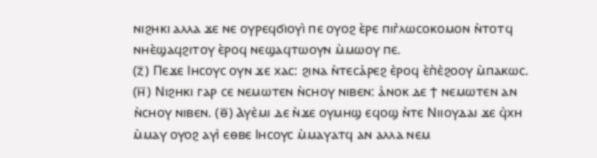ⲛⲓϩⲏⲕⲓ ⲁⲗⲗⲁ ϫⲉ ⲛⲉ ⲟⲩⲣⲉϥϭⲓⲟⲩⲓ̀ ⲡⲉ ⲟⲩⲟϩ ⲉ̀ⲣⲉ ⲡⲓⲅ̀ⲗⲱⲥⲟⲕⲟⲙⲟⲛ ⲛ̀ⲧⲟⲧϥ ⲛⲏⲉ̀ϣⲁϥϩⲓⲧⲟⲩ ⲉ̀ⲣⲟϥ ⲛⲉϣⲁϥⲧⲱⲟⲩⲛ ⲙ̀ⲙⲱⲟⲩ ⲡⲉ.
(ⲍ̅) Ⲡⲉϫⲉ Ⲓⲏⲥⲟⲩⲥ ⲟⲩⲛ ϫⲉ ⲭⲁⲥ: ϩⲓⲛⲁ ⲛ̀ⲧⲉⲥⲁ̀ⲣⲉϩ ⲉ̀ⲣⲟϥ ⲉ̀ⲡ̀ⲉ̀ϩⲟⲟⲩ ⲙ̀ⲡⲁⲕⲱⲥ. (ⲏ̅) Ⲛⲓϩⲏⲕⲓ ⲅⲁⲣ ⲥⲉ ⲛⲉⲙⲱⲧⲉⲛ ⲛ̀ⲥⲏⲟⲩ ⲛⲓⲃⲉⲛ: ⲁ̀ⲛⲟⲕ ⲇⲉ ϯ ⲛⲉⲙⲱⲧⲉⲛ ⲁⲛ ⲛ̀ⲥⲏⲟⲩ ⲛⲓⲃⲉⲛ. (ⲑ̅) Ⲁⲩⲉ̀ⲙⲓ ⲇⲉ ⲛ̀ϫⲉ ⲟⲩⲙⲏϣ ⲉϥⲟϣ ⲛ̀ⲧⲉ Ⲛⲓⲓⲟⲩⲇⲁⲓ ϫⲉ ϥ̀ⲭⲏ ⲙ̀ⲙⲁⲩ ⲟⲩⲟϩ ⲁⲩⲓ̀ ⲉⲑⲃⲉ Ⲓⲏⲥⲟⲩⲥ ⲙ̀ⲙⲁⲩⲁⲧϥ ⲁⲛ ⲁⲗⲗⲁ ⲛⲉⲙ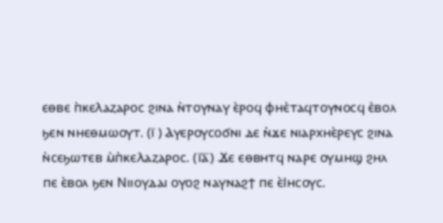ⲉⲑⲃⲉ ⲡ̀ⲕⲉⲖⲁⲍⲁⲣⲟⲥ ϩⲓⲛⲁ ⲛ̀ⲧⲟⲩⲛⲁⲩ ⲉ̀ⲣⲟϥ ⲫⲏⲉ̀ⲧⲁϥⲧⲟⲩⲛⲟⲥϥ ⲉ̀ⲃⲟⲗ ϧⲉⲛ ⲛⲏⲉⲑⲙⲱⲟⲩⲧ. (ⲓ̅ ) Ⲁⲩⲉⲣⲟⲩⲥⲟϭⲛⲓ ⲇⲉ ⲛ̀ϫⲉ ⲛⲓⲁⲣⲭⲏⲉ̀ⲣⲉⲩⲥ ϩⲓⲛⲁ ⲛ̀ⲥⲉϧⲱⲧⲉⲃ ⲙ̀ⲡ̀ⲕⲉⲖⲁⲍⲁⲣⲟⲥ. (ⲓ̅ⲁ̅) Ϫⲉ ⲉⲑⲃⲏⲧϥ ⲛⲁⲣⲉ ⲟⲩⲙⲏϣ ϩⲏⲗ ⲡⲉ ⲉ̀ⲃⲟⲗ ϧⲉⲛ Ⲛⲓⲓⲟⲩⲇⲁⲓ ⲟⲩⲟϩ ⲛⲁⲩⲛⲁϩϯ ⲡⲉ ⲉ̀Ⲓⲏⲥⲟⲩⲥ.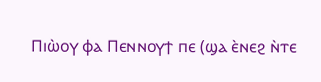Ⲡⲓⲱ̀ⲟⲩ ⲫⲁ Ⲡⲉⲛⲛⲟⲩϯ ⲡⲉ (ϣⲁ ⲉ̀ⲛⲉϩ ⲛ̀ⲧⲉ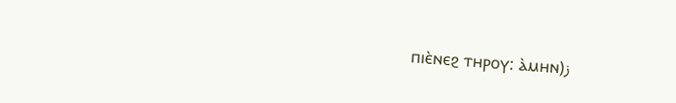ⲡⲓⲉ̀ⲛⲉϩ ⲧⲏⲣⲟⲩ: ⲁ̀ⲙⲏⲛ)ز